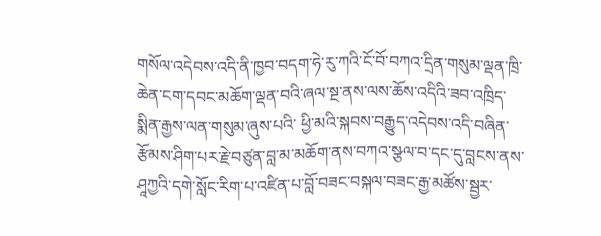གསོལ་འདེབས་འདི་ནི་ཁྱབ་བདག་ཧེ་རུ་ཀའི་ངོ་བོ་བཀའ་དྲིན་གསུམ་ལྡན་ཁྲི་ཆེན་ངག་དབང་མཆོག་ལྡན་བའི་ཞལ་སྔ་ནས་ལས་ཆོས་འདིའི་ཟབ་འཁྲིད་སྨིན་རྒྱས་ལན་གསུམ་ཞུས་པའི་ ཕྱི་མའི་སྐབས་བརྒྱུད་འདེབས་འདི་བཞིན་རྩོམས་ཤིག་པར་རྗེ་བཙུན་བླ་མ་མཆོག་ནས་བཀའ་སྩལ་བ་དང་དུ་བླངས་ནས་ཤཱཀྱའི་དགེ་སློང་རིག་པ་འཛིན་པ་བློ་བཟང་བསྐལ་བཟང་རྒྱ་མཚོས་སྦྱར་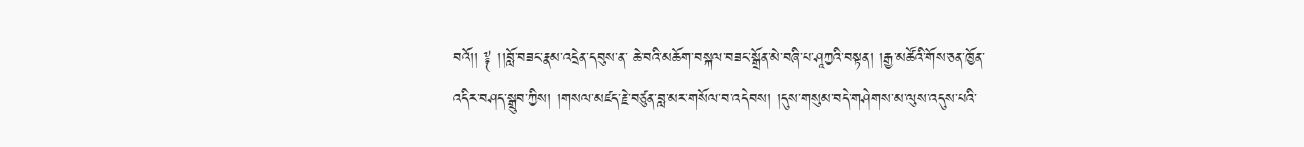བའོ།། ༈ །།བློ་བཟང་རྣམ་འདྲེན་དབུས་ན་ ཆེ་བའི་མཆོག་བསྐལ་བཟང་སྒྲོན་མེ་བཞི་པ་ཤཱཀྱའི་བསྟན། །རྒྱ་མཚོའི་གོས་ཅན་ཁྱོན་འདིར་བཤད་སྒྲུབ་ཀྱིས། །གསལ་མཛད་རྗེ་བཙུན་བླ་མར་གསོལ་བ་འདེབས། །དུས་གསུམ་བདེ་གཤེགས་མ་ལུས་འདུས་པའི་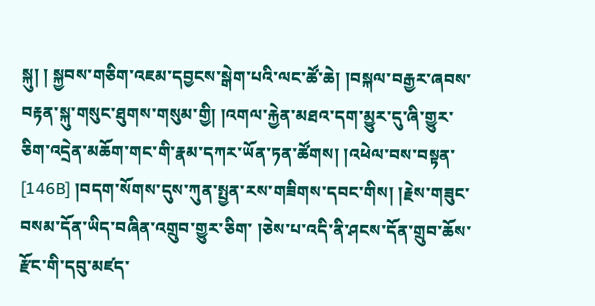སྐུ། ། སྐྱབས་གཅིག་འཇམ་དབྱངས་སྒེག་པའི་ལང་ཚོ་ཆེ། །བསྐལ་བརྒྱར་ཞབས་བརྟན་སྐུ་གསུང་ཐུགས་གསུམ་གྱི། །འགལ་རྐྱེན་མཐའ་དག་མྱུར་དུ་ཞི་གྱུར་ཅིག་འདྲེན་མཆོག་གང་གི་རྣམ་དཀར་ཡོན་ཏན་ཚོགས། །འཕེལ་བས་བསྟན་ [146B] །བདག་སོགས་དུས་ཀུན་སྤྱན་རས་གཟིགས་དབང་གིས། །རྗེས་གཟུང་བསམ་དོན་ཡིད་བཞིན་འགྲུབ་གྱུར་ཅིག་ །ཅེས་པ་འདི་ནི་ཤངས་དོན་གྲུབ་ཆོས་རྫོང་གི་དབུ་མཛད་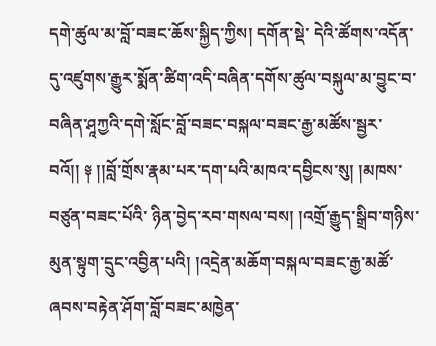དགེ་ཚུལ་མ་བློ་བཟང་ཆོས་སྐྱིད་ཀྱིས། དགོན་སྡེ་ དེའི་ཚོགས་འདོན་དུ་འཛུགས་རྒྱུར་སྨོན་ཚིག་འདི་བཞིན་དགོས་ཚུལ་བསྐུལ་མ་བྱུང་བ་བཞིན་ཤཱཀྱའི་དགེ་སློང་བློ་བཟང་བསྐལ་བཟང་རྒྱ་མཚོས་སྦྱར་བའོ།། ༈ །།བློ་གྲོས་རྣམ་པར་དག་པའི་མཁའ་དབྱིངས་སུ། །མཁས་བཙུན་བཟང་པོའི་ ཉིན་བྱེད་རབ་གསལ་བས། །འགྲོ་རྒྱུད་སྒྲིབ་གཉིས་མུན་སྟུག་དྲུང་འབྱིན་པའི། །འདྲེན་མཆོག་བསྐལ་བཟང་རྒྱ་མཚོ་ཞབས་བརྟེན་ཤོག་བློ་བཟང་མཁྱེན་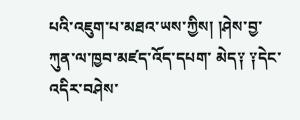པའི་འཇུག་པ་མཐའ་ཡས་ཀྱིས། །ཤེས་བྱ་ཀུན་ལ་ཁྱབ་མཛད་འོད་དཔག་ མེད༑ ༑དེང་འདིར་བཤེས་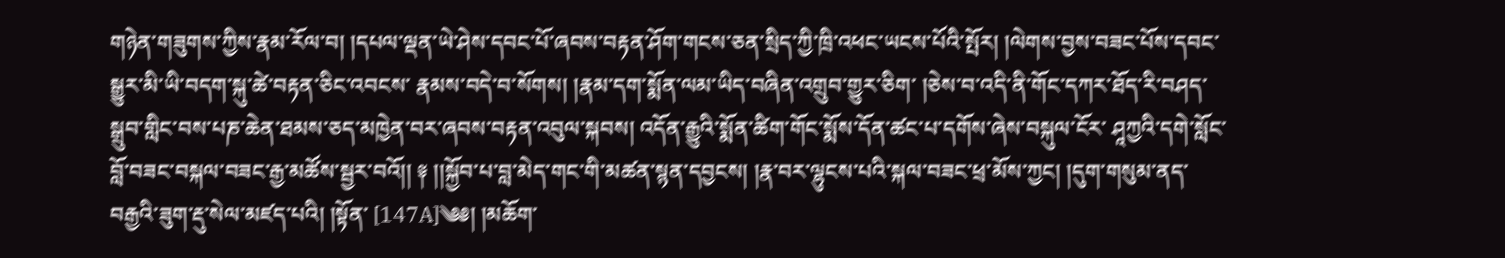གཉེན་གཟུགས་ཀྱིས་རྣམ་རོལ་བ། །དཔལ་ལྡན་ཡེ་ཤེས་དབང་པོ་ཞབས་བརྟན་ཤོག་གངས་ཅན་སྲིད་ཀྱི་ཁྲི་འཕང་ཡངས་པོའི་སྤོར། །ལེགས་བྱས་བཟང་པོས་དབང་སྒྱུར་མི་ཡི་བདག་སྐུ་ཚེ་བརྟན་ཅིང་འབངས་ རྣམས་བདེ་བ་སོགས། །རྣམ་དག་སྨོན་ལམ་ཡིད་བཞིན་འགྲུབ་གྱུར་ཅིག་ །ཅེས་བ་འདི་ནི་གོང་དཀར་ཐོད་རི་བཤད་སྒྲུབ་གླིང་བས་པཎ་ཆེན་ཐམས་ཅད་མཁྱེན་བར་ཞབས་བརྟན་འབུལ་སྐབས། འདོན་རྒྱུའི་སྨོན་ཚིག་གོང་སྨོས་དོན་ཚང་པ་དགོས་ཞེས་བསྐུལ་ངོར་ ཤཱཀྱའི་དགེ་སློང་བློ་བཟང་བསྐལ་བཟང་རྒྱ་མཚོས་སྦྱར་བའོ།། ༈ །།སྐྱོབ་པ་བླ་མེད་གང་གི་མཚན་སྙན་དབྱངས། །རྣ་བར་ལྷུངས་པའི་སྐལ་བཟང་ཕྲ་མོས་ཀྱང། །དུག་གསུམ་ནད་བརྒྱའི་ཟུག་རྡུ་སེལ་མཛད་པའི། །སྟོན་ [147A]༄༅། །མཆོག་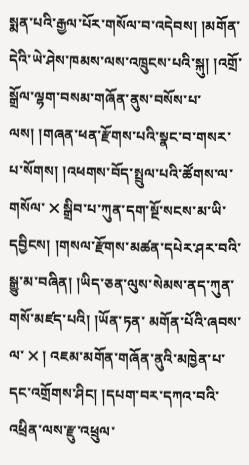སྨན་པའི་རྒྱལ་པོར་གསོལ་བ་འདེབས། །མགོན་དེའི་ཡེ་ཤེས་ཁམས་ལས་འཁྲུངས་པའི་སྐུ། །འགྲོ་སྒྲོལ་ལྷག་བསམ་གཞོན་ནུས་བསོས་པ་ལས། །གཞན་ཕན་རྫོགས་པའི་སྣང་བ་གསར་ པ་སོགས། །འཕགས་བོད་སྤྲུལ་པའི་ཚོགས་ལ་གསོལ་ ྾ སྒྲིབ་པ་ཀུན་དག་སྔོ་སངས་མ་ཡི་དབྱིངས། །གསལ་རྫོགས་མཚན་དཔེར་ཤར་བའི་སྒྱུ་མ་བཞིན། །ཡིད་ཅན་ལུས་སེམས་ནད་ཀུན་གསོ་མཛད་པའི། །ཡོན་ཏན་ མགོན་པོའི་ཞབས་ལ་ ྾ ། འཇམ་མགོན་གཞོན་ནུའི་མཁྱེན་པ་དང་འགྲོགས་ཤིང། །དཔག་བར་དཀའ་བའི་འཕྲིན་ལས་རྫུ་འཕྲུལ་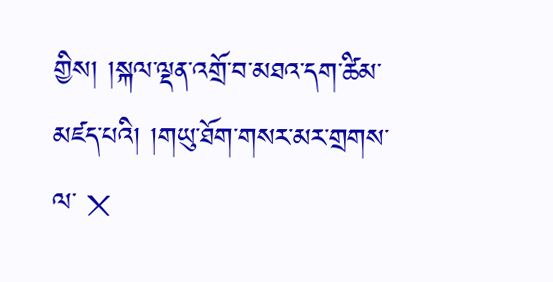གྱིས། །སྐལ་ལྡན་འགྲོ་བ་མཐའ་དག་ཚིམ་མཛད་པའི། །གཡུ་ཐོག་གསར་མར་གྲགས་ལ་ ྾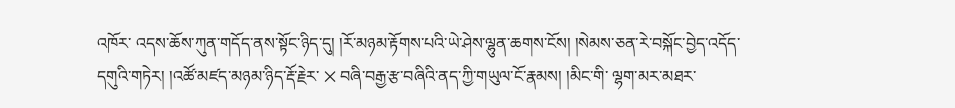འཁོར་ འདས་ཆོས་ཀུན་གདོད་ནས་སྟོང་ཉིད་དུ། །རོ་མཉམ་རྟོགས་པའི་ཡེ་ཤེས་ལྷུན་ཆགས་ངོས། །སེམས་ཅན་རེ་བསྐོང་བྱེད་འདོད་དགུའི་གཏེར། །འཚོ་མཛད་མཉམ་ཉིད་རྡོ་རྗེར་ ྾ བཞི་བརྒྱ་རྩ་བཞིའི་ནད་ཀྱི་གཡུལ་ངོ་རྣམས། །མིང་གི་ ལྷག་མར་མཐར་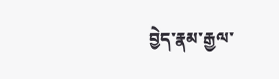བྱེད་རྣམ་རྒྱལ་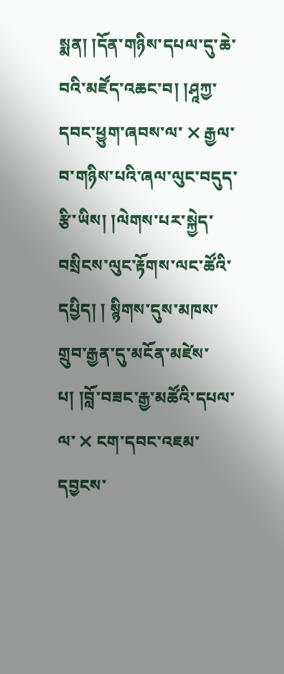སྨན། །དོན་གཉིས་དཔལ་དུ་ཆེ་བའི་མཛོད་འཆང་བ། །ཤཱཀྱ་དབང་ཕྱུག་ཞབས་ལ་ ྾ རྒྱལ་བ་གཉིས་པའི་ཞལ་ལུང་བདུད་རྩི་ཡིས། །ལེགས་པར་སྐྱེད་བསྲིངས་ལུང་རྟོགས་ལང་ཚོའི་དཔྱིད། ། སྙིགས་དུས་མཁས་གྲུབ་རྒྱན་དུ་མངོན་མཛེས་པ། །བློ་བཟང་རྒྱ་མཚོའི་དཔལ་ལ་ ྾ ངག་དབང་འཇམ་དབྱངས་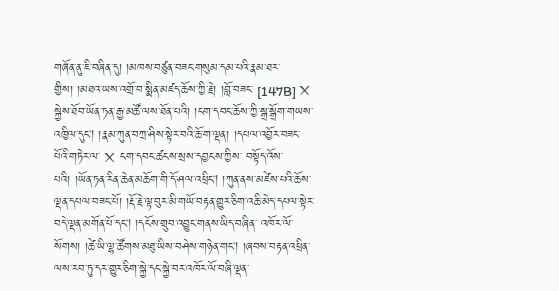གཞོན་ནུ་ཇི་བཞིན་དུ། །མཁས་བཙུན་བཟང་གསུམ་དམ་པའི་རྣམ་ཐར་གྱིས། །མཐའ་ཡས་འགྲོ་བ་སྨིན་མཛད་ཆོས་ཀྱི་རྗེ། །བློ་བཟང་ [147B] ྾ སྐྱེས་ཐོབ་ཡོན་ཏན་རྒྱ་མཚོ་ལས་ཐོན་པའི། །ངག་དབང་ཆོས་ཀྱི་སྒྲ་སྒྲོག་གཡས་འཁྱིལ་དུང། །རྣམ་ཀུན་བཀྲ་ཤིས་སྟེར་བའི་ཆོ་ག་ལྡན། །དཔལ་འབྱོར་བཟང་པོའི་གཏེར་ལ་ ྾ ངག་དབང་ཚངས་སྲས་དབྱངས་ཀྱིས་ བསྟོད་འོས་པའི། །ཡོན་ཏན་རིན་ཆེན་མཆོག་གི་དོ་ཤལ་འཕྲིང། །ཀུན་ནས་མཛེས་པའི་ཆོས་ལྡན་དཔལ་བཟང་པོ། །རྡོ་རྗེ་ལྟ་བུར་མི་གཡོ་བརྟན་གྱུར་ཅིག་འཆི་མེད་དཔལ་སྟེར་བདེ་ལྡན་མགོན་པོ་དང། །དངོས་གྲུབ་འབྱུང་གནས་ཡིད་བཞིན་ འཁོར་ལོ་སོགས། །ཚེ་ཡི་ལྷ་ཚོགས་མཐུ་ཡིས་བཤེས་གཉེན་གང། །ཞབས་བརྟན་འཕྲིན་ལས་རབ་ཏུ་དར་གྱུར་ཅིག་སྐྱེ་དང་སྐྱེ་བར་འཁོར་ལོ་བཞི་ལྡན་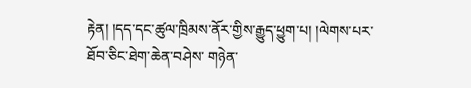རྟེན། །དད་དང་ཚུལ་ཁྲིམས་ནོར་གྱིས་རྒྱུད་ཕྱུག་པ། །ལེགས་པར་ཐོབ་ཅིང་ཐེག་ཆེན་བཤེས་ གཉེན་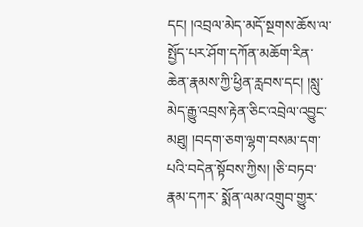དང། །འབྲལ་མེད་མདོ་སྔགས་ཆོས་ལ་སྤྱོད་པར་ཤོག་དཀོན་མཆོག་རིན་ཆེན་རྣམས་ཀྱི་ཕྱིན་རླབས་དང། །སླུ་མེད་རྒྱུ་འབྲས་རྟེན་ཅིང་འབྲེལ་འབྱུང་མཐུ། །བདག་ཅག་ལྷག་བསམ་དག་པའི་བདེན་སྟོབས་ཀྱིས། །ཅི་བཏབ་རྣམ་དཀར་ སྨོན་ལམ་འགྲུབ་གྱུར་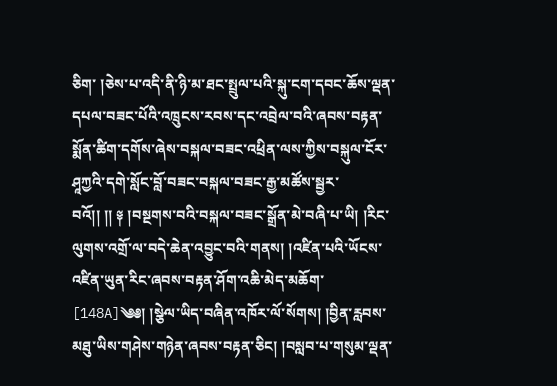ཅིག་ །ཅེས་པ་འདི་ནི་ཉི་མ་ཐང་སྤྲུལ་པའི་སྐུ་ངག་དབང་ཆོས་ལྡན་དཔལ་བཟང་པོའི་འཁྲུངས་རབས་དང་འབྲེལ་བའི་ཞབས་བརྟན་སྨོན་ཚིག་དགོས་ཞེས་བསྐལ་བཟང་འཕྲིན་ལས་ཀྱིས་བསྐུལ་ངོར་ཤཱཀྱའི་དགེ་སློང་བློ་བཟང་བསྐལ་བཟང་རྒྱ་མཚོས་སྦྱར་བའོ།། །། ༈ །བསྔགས་བའི་བསྐལ་བཟང་སྒྲོན་མེ་བཞི་པ་ཡི། །རིང་ལུགས་འགྲོ་ལ་བདེ་ཆེན་འབྱུང་བའི་གནས། །འཛིན་པའི་ཡོངས་འཛིན་ཡུན་རིང་ཞབས་བརྟན་ཤོག་འཆི་མེད་མཆོག་ [148A]༄༅། །སྩེལ་ཡིད་བཞིན་འཁོར་ལོ་སོགས། །བྱིན་རླབས་མཐུ་ཡིས་གཤེས་གཉེན་ཞབས་བརྟན་ཅིང། །བསླབ་པ་གསུམ་ལྡན་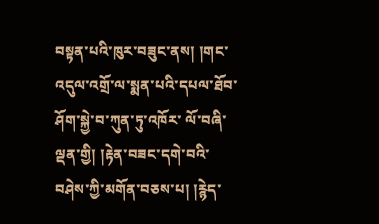བསྟན་པའི་ཁུར་བཟུང་ནས། །གང་འདུལ་འགྲོ་ལ་སྨན་པའི་དཔལ་ཐོབ་ཤོག་སྐྱེ་བ་ཀུན་ཏུ་འཁོར་ ལོ་བཞི་ལྡན་གྱི། །རྟེན་བཟང་དགེ་བའི་བཤེས་ཀྱི་མགོན་བཅས་པ། །རྙེད་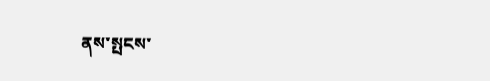ནས་སྤངས་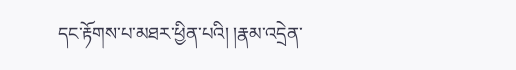དང་རྟོགས་པ་མཐར་ཕྱིན་པའི། །རྣམ་འདྲེན་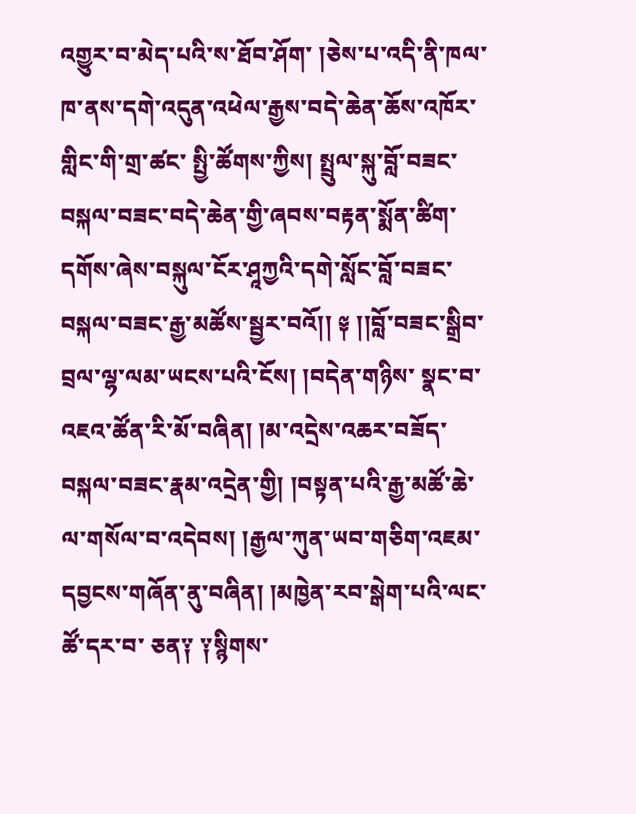འགྱུར་བ་མེད་པའི་ས་ཐོབ་ཤོག་ །ཅེས་པ་འདི་ནི་ཁལ་ཁ་ནས་དགེ་འདུན་འཕེལ་རྒྱས་བདེ་ཆེན་ཆོས་འཁོར་གླིང་གི་གྲ་ཚང་ སྤྱི་ཚོགས་ཀྱིས། སྤྲུལ་སྐུ་བློ་བཟང་བསྐལ་བཟང་བདེ་ཆེན་གྱི་ཞབས་བརྟན་སྨོན་ཚིག་དགོས་ཞེས་བསྐུལ་ངོར་ཤཱཀྱའི་དགེ་སློང་བློ་བཟང་བསྐལ་བཟང་རྒྱ་མཚོས་སྦྱར་བའོ།། ༈ །།བློ་བཟང་སྒྲིབ་བྲལ་ལྷ་ལམ་ཡངས་པའི་ངོས། །བདེན་གཉིས་ སྣང་བ་འཇའ་ཚོན་རི་མོ་བཞིན། །མ་འདྲེས་འཆར་བཟོད་བསྐལ་བཟང་རྣམ་འདྲེན་གྱི། །བསྟན་པའི་རྒྱ་མཚོ་ཆེ་ལ་གསོལ་བ་འདེབས། །རྒྱལ་ཀུན་ཡབ་གཅིག་འཇམ་དབྱངས་གཞོན་ནུ་བཞིན། །མཁྱེན་རབ་སྒེག་པའི་ལང་ཚོ་དར་བ་ ཅན༑ ༑སྙིགས་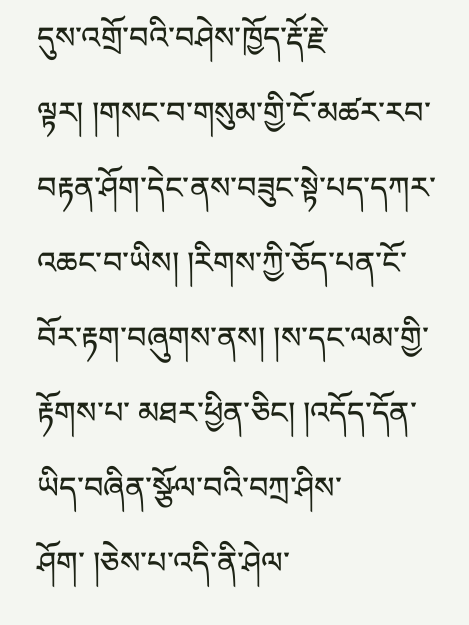དུས་འགྲོ་བའི་བཤེས་ཁྱོད་རྡོ་རྗེ་ལྟར། །གསང་བ་གསུམ་གྱི་ངོ་མཚར་རབ་བརྟན་ཤོག་དེང་ནས་བཟུང་སྟེ་པད་དཀར་འཆང་བ་ཡིས། །རིགས་ཀྱི་ཅོད་པན་ངོ་བོར་རྟག་བཞུགས་ནས། །ས་དང་ལམ་གྱི་རྟོགས་པ་ མཐར་ཕྱིན་ཅིང། །འདོད་དོན་ཡིད་བཞིན་སྩོལ་བའི་བཀྲ་ཤིས་ཤོག་ །ཅེས་པ་འདི་ནི་ཤེལ་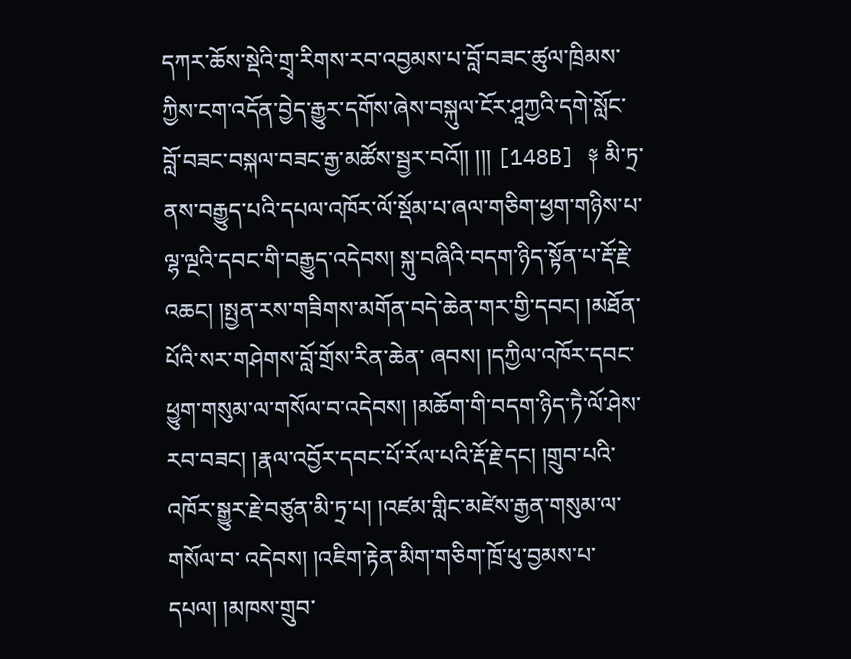དཀར་ཆོས་སྡེའི་གྲྭ་རིགས་རབ་འབྱམས་པ་བློ་བཟང་ཚུལ་ཁྲིམས་ཀྱིས་ངག་འདོན་བྱེད་རྒྱུར་དགོས་ཞེས་བསྐུལ་ངོར་ཤཱཀྱའི་དགེ་སློང་བློ་བཟང་བསྐལ་བཟང་རྒྱ་མཚོས་སྦྱར་བའོ།། །།། [148B] ༈ མི་ཏྲ་ནས་བརྒྱུད་པའི་དཔལ་འཁོར་ལོ་སྡོམ་པ་ཞལ་གཅིག་ཕྱག་གཉིས་པ་ལྷ་ལྔའི་དབང་གི་བརྒྱུད་འདེབས། སྐུ་བཞིའི་བདག་ཉིད་སྟོན་པ་རྡོ་རྗེ་འཆང། །སྤྱན་རས་གཟིགས་མགོན་བདེ་ཆེན་གར་གྱི་དབང། །མཐོན་པོའི་སར་གཤེགས་བློ་གྲོས་རིན་ཆེན་ ཞབས། །དཀྱིལ་འཁོར་དབང་ཕྱུག་གསུམ་ལ་གསོལ་བ་འདེབས། །མཆོག་གི་བདག་ཉིད་ཏཻ་ལོ་ཤེས་རབ་བཟང། །རྣལ་འབྱོར་དབང་པོ་རོལ་པའི་རྡོ་རྗེ་དང། །གྲུབ་པའི་འཁོར་སྒྱུར་རྗེ་བཙུན་མི་ཏྲ་པ། །འཛམ་གླིང་མཛེས་རྒྱན་གསུམ་ལ་གསོལ་བ་ འདེབས། །འཇིག་རྟེན་མིག་གཅིག་ཁྲོ་ཕུ་བྱམས་པ་དཔལ། །མཁས་གྲུབ་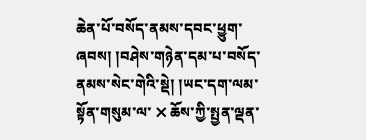ཆེན་པོ་བསོད་ནམས་དབང་ཕྱུག་ཞབས། །བཤེས་གཉེན་དམ་པ་བསོད་ནམས་སེང་གེའི་སྡེ། །ཡང་དག་ལམ་སྟོན་གསུམ་ལ་ ྾ ཆོས་ཀྱི་སྤྱན་ལྡན་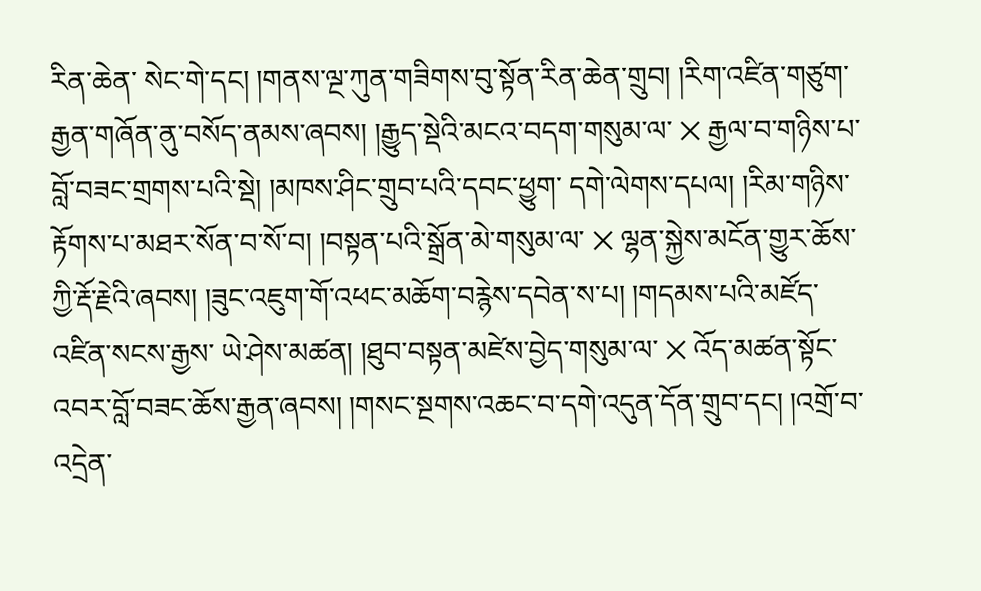རིན་ཆེན་ སེང་གེ་དང། །གནས་ལྔ་ཀུན་གཟིགས་བུ་སྟོན་རིན་ཆེན་གྲུབ། །རིག་འཛིན་གཙུག་རྒྱན་གཞོན་ནུ་བསོད་ནམས་ཞབས། །རྒྱུད་སྡེའི་མངའ་བདག་གསུམ་ལ་ ྾ རྒྱལ་བ་གཉིས་པ་བློ་བཟང་གྲགས་པའི་སྡེ། །མཁས་ཤིང་གྲུབ་པའི་དབང་ཕྱུག་ དགེ་ལེགས་དཔལ། །རིམ་གཉིས་རྟོགས་པ་མཐར་སོན་བ་སོ་བ། །བསྟན་པའི་སྒྲོན་མེ་གསུམ་ལ་ ྾ ལྷན་སྐྱེས་མངོན་གྱུར་ཆོས་ཀྱི་རྡོ་རྗེའི་ཞབས། །ཟུང་འཇུག་གོ་འཕང་མཆོག་བརྙེས་དབེན་ས་པ། །གདམས་པའི་མཛོད་འཛིན་སངས་རྒྱས་ ཡེ་ཤེས་མཚན། །ཐུབ་བསྟན་མཛེས་བྱེད་གསུམ་ལ་ ྾ འོད་མཚན་སྟོང་འབར་བློ་བཟང་ཆོས་རྒྱན་ཞབས། །གསང་སྔགས་འཆང་བ་དགེ་འདུན་དོན་གྲུབ་དང། །འགྲོ་བ་འདྲེན་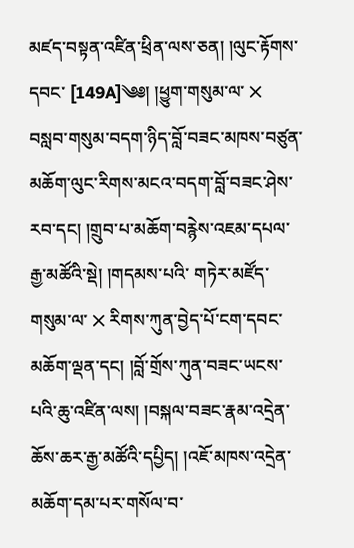མཛད་བསྟན་འཛིན་ཕྲིན་ལས་ཅན། །ལུང་རྟོགས་དབང་ [149A]༄༅། །ཕྱུག་གསུམ་ལ་ ྾ བསླབ་གསུམ་བདག་ཉིད་བློ་བཟང་མཁས་བཙུན་མཆོག་ལུང་རིགས་མངའ་བདག་བློ་བཟང་ཤེས་རབ་དང། །གྲུབ་པ་མཆོག་བརྙེས་འཇམ་དཔལ་རྒྱ་མཚོའི་སྡེ། །གདམས་པའི་ གཏེར་མཛོད་གསུམ་ལ་ ྾ རིགས་ཀུན་བྱེད་པོ་ངག་དབང་མཆོག་ལྡན་དང། །བློ་གྲོས་ཀུན་བཟང་ཡངས་པའི་ཆུ་འཛིན་ལས། །བསྐལ་བཟང་རྣམ་འདྲེན་ཆོས་ཆར་རྒྱ་མཚོའི་དཔྱིད། །འཇོ་མཁས་འདྲེན་མཆོག་དམ་པར་གསོལ་བ་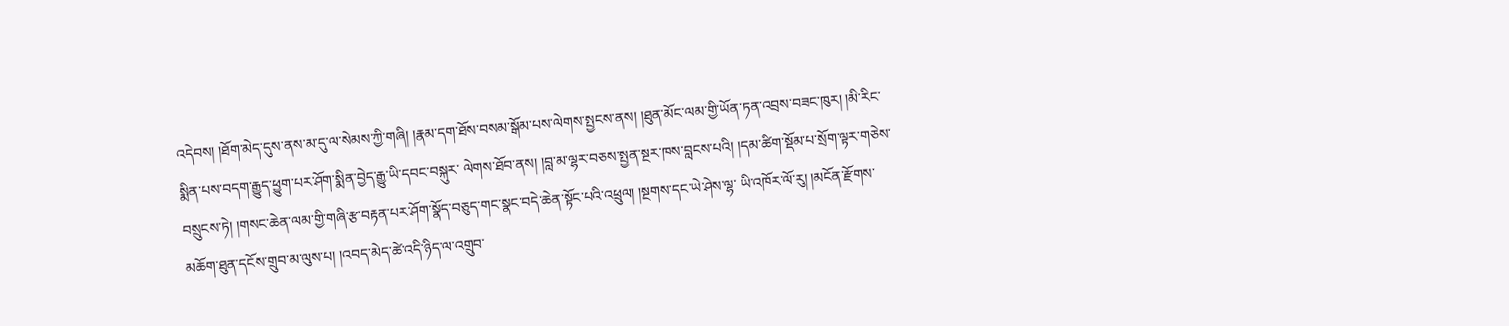འདེབས། །ཐོག་མེད་དུས་ནས་མ་དུ་ལ་སེམས་ཀྱི་གཞི། །རྣམ་དག་ཐོས་བསམ་སྒོམ་པས་ལེགས་སྤྱངས་ནས། །ཐུན་མོང་ལམ་གྱི་ཡོན་ཏན་འབྲས་བཟང་ཁུར། །མི་རིང་སྨིན་པས་བདག་རྒྱུད་ཕྱུག་པར་ཤོག་སྨིན་བྱེད་རྒྱུ་ཡི་དབང་བསྐུར་ ལེགས་ཐོབ་ནས། །བླ་མ་ལྷར་བཅས་སྤྱན་སྔར་ཁས་བླངས་པའི། །དམ་ཚིག་སྡོམ་པ་སྲོག་ལྟར་གཅེས་བསྲུངས་ཏེ། །གསང་ཆེན་ལམ་གྱི་གཞི་རྩ་བརྟན་པར་ཤོག་སྣོད་བཅུད་གང་སྣང་བདེ་ཆེན་སྟོང་པའི་འཕྲུལ། །སྔགས་དང་ཡེ་ཤེས་ལྷ་ ཡི་འཁོར་ལོ་རུ། །མངོན་རྫོགས་མཆོག་ཐུན་དངོས་གྲུབ་མ་ལུས་པ། །འབད་མེད་ཚེ་འདི་ཉིད་ལ་འགྲུབ་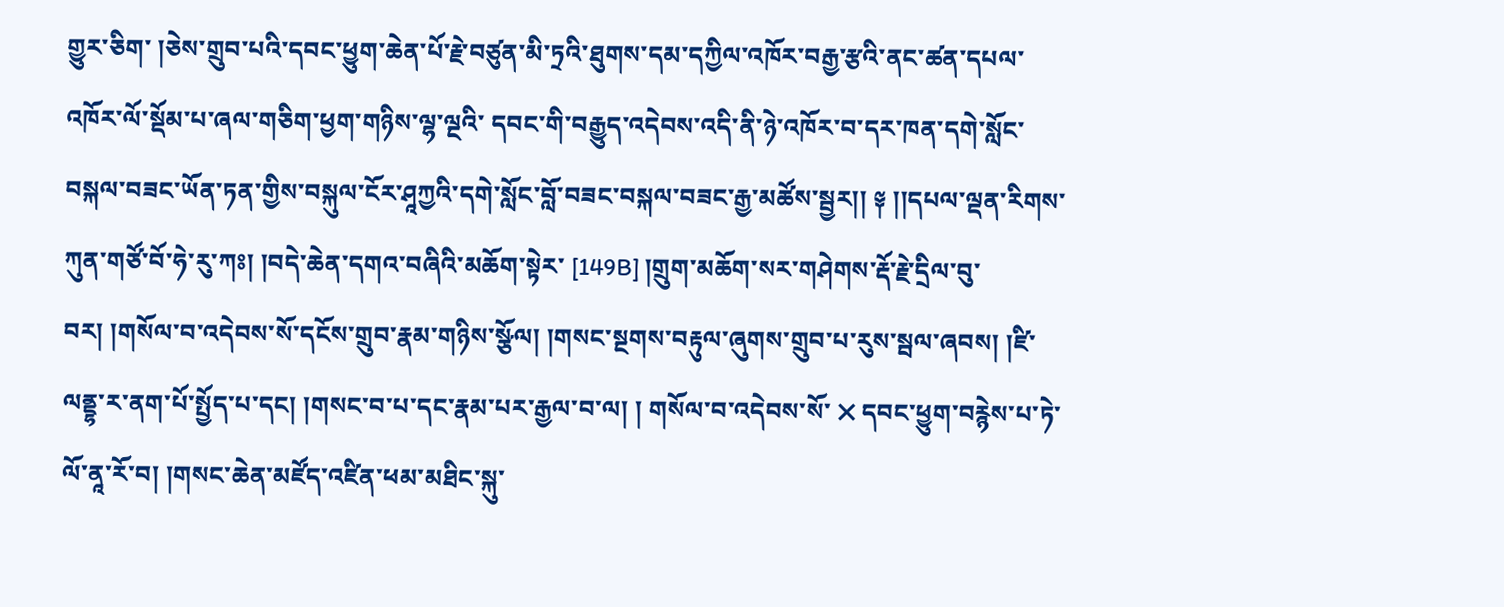གྱུར་ཅིག་ །ཅེས་གྲུབ་པའི་དབང་ཕྱུག་ཆེན་པོ་རྗེ་བཙུན་མི་ཏྲའི་ཐུགས་དམ་དཀྱིལ་འཁོར་བརྒྱ་རྩའི་ནང་ཚན་དཔལ་འཁོར་ལོ་སྡོམ་པ་ཞལ་གཅིག་ཕྱག་གཉིས་ལྷ་ལྔའི་ དབང་གི་བརྒྱུད་འདེབས་འདི་ནི་ཉེ་འཁོར་བ་དར་ཁན་དགེ་སློང་བསྐལ་བཟང་ཡོན་ཏན་གྱིས་བསྐུལ་ངོར་ཤཱཀྱའི་དགེ་སློང་བློ་བཟང་བསྐལ་བཟང་རྒྱ་མཚོས་སྦྱར།། ༈ །།དཔལ་ལྡན་རིགས་ཀུན་གཙོ་བོ་ཧེ་རུ་ཀཿ། །བདེ་ཆེན་དགའ་བཞིའི་མཆོག་སྟེར་ [149B] །གྲུག་མཆོག་སར་གཤེགས་རྡོ་རྗེ་དྲིལ་བུ་བར། །གསོལ་བ་འདེབས་སོ་དངོས་གྲུབ་རྣམ་གཉིས་སྩོལ། །གསང་སྔགས་བརྟུལ་ཞུགས་གྲུབ་པ་རུས་སྦལ་ཞབས། །ཛི་ལནྡྷ་ར་ནག་པོ་སྤྱོད་པ་དང། །གསང་བ་པ་དང་རྣམ་པར་རྒྱལ་བ་ལ། ། གསོལ་བ་འདེབས་སོ་ ྾ དབང་ཕྱུག་བརྙེས་པ་ཏེ་ལོ་ནཱ་རོ་བ། །གསང་ཆེན་མཛོད་འཛིན་ཕམ་མཐིང་སྐུ་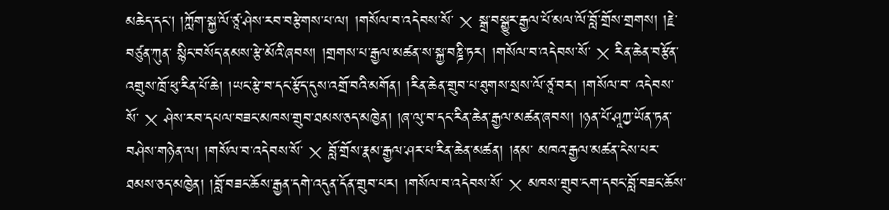མཆེད་དང། །ཀློག་སྐྱ་ལོ་ཙཱ་ཤེས་རབ་བརྩེགས་པ་ལ། །གསོལ་བ་འདེབས་སོ་ ྾ སྒྲ་བསྒྱུར་རྒྱལ་པོ་མལ་ལོ་བློ་གྲོས་གྲགས། །རྗེ་བཙུན་ཀུན་ སྙིང་བསོད་ནམས་རྩེ་མོའི་ཞབས། །གྲགས་པ་རྒྱལ་མཚན་ས་སྐྱ་བཎྜི་ཏར། །གསོལ་བ་འདེབས་སོ་ ྾ རིན་ཆེན་བརྩོན་འགྲུས་ཁྲོ་ཕུ་རིན་པོ་ཆེ། །ཡང་རྩེ་བ་དང་རྩོད་དུས་འགྲོ་བའི་མགོན། །རིན་ཆེན་གྲུབ་པ་ཐུགས་སྲས་ལོ་ཙཱ་བར། །གསོལ་བ་ འདེབས་སོ་ ྾ ཤེས་རབ་དཔལ་བཟང་མཁས་གྲུབ་ཐམས་ཅད་མཁྱེན། །ཞ་ལུ་བ་དང་རིན་ཆེན་རྒྱལ་མཚན་ཞབས། །ཉན་པོ་ཤཱཀྱ་ཡོན་ཏན་བཤེས་གཉེན་ལ། །གསོལ་བ་འདེབས་སོ་ ྾ བློ་གྲོས་རྣམ་རྒྱལ་ཤར་པ་རིན་ཆེན་མཚན། །ནམ་ མཁའ་རྒྱལ་མཚན་ངེས་པར་ཐམས་ཅད་མཁྱེན། །བློ་བཟང་ཆོས་རྒྱན་དགེ་འདུན་དོན་གྲུབ་པར། །གསོལ་བ་འདེབས་སོ་ ྾ མཁས་གྲུབ་ངག་དབང་བློ་བཟང་ཆོས་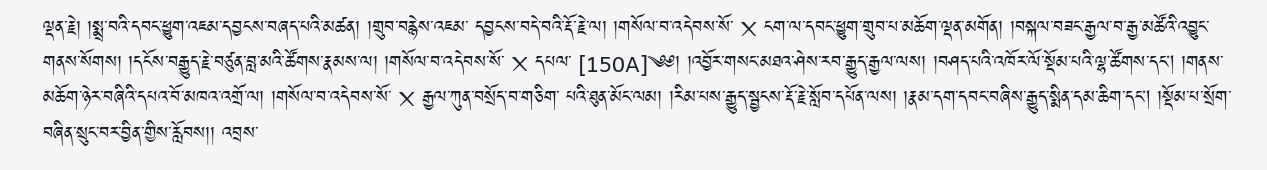ལྡན་རྗེ། །སྨྲ་བའི་དབང་ཕྱུག་འཇམ་དབྱངས་བཞད་པའི་མཚན། །གྲུབ་བརྙེས་འཇམ་ དབྱངས་བདེ་བའི་རྡོ་རྗེ་ལ། །གསོལ་བ་འདེབས་སོ་ ྾ ངག་ལ་དབང་ཕྱུག་གྲུབ་པ་མཆོག་ལྡན་མགོན། །བསྐལ་བཟང་རྒྱལ་བ་རྒྱ་མཚོའི་འབྱུང་གནས་སོགས། །དངོས་བརྒྱུད་རྗེ་བཙུན་བླ་མའི་ཚོགས་རྣམས་ལ། །གསོལ་བ་འདེབས་སོ་ ྾ དཔལ་ [150A]༄༅། །འབྱོར་གསང་མཐའ་ཤེས་རབ་རྒྱུད་རྒྱལ་ལས། །བཤད་པའི་འཁོར་ལོ་སྡོམ་པའི་ལྷ་ཚོགས་དང། །གནས་མཆོག་ཉེར་བཞིའི་དཔའ་བོ་མཁའ་འགྲོ་ལ། །གསོལ་བ་འདེབས་སོ་ ྾ རྒྱལ་ཀུན་བསྲོད་བ་གཅིག་ པའི་ཐུན་མོང་ལམ། །རིམ་པས་རྒྱུད་སྦྱངས་རྡོ་རྗེ་སློབ་དཔོན་ལས། །རྣམ་དག་དབང་བཞིས་རྒྱུད་སྨིན་དམ་ཆིག་དང། །སྡོམ་པ་སྲོག་བཞིན་སྲུང་བར་བྱིན་གྱིས་རློབས།། འབྲས་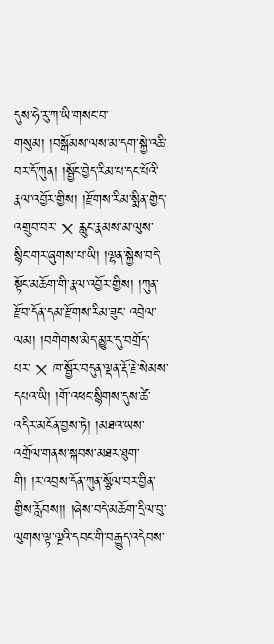དུས་ཧེ་རུ་ཀ་ཡི་གསང་བ་གསུམ། །བསྒོམས་ལས་མ་དག་སྐྱེ་འཆི་ བར་དོ་ཀུན། །སྦྱོང་བྱེད་རིམ་པ་དང་པོའི་རྣལ་འབྱོར་གྱིས། །རྫོགས་རིམ་སྨིན་གྱེད་འགྲུབ་བར་ ྾ རླུང་རྣམས་མ་ལུས་སྙིང་གར་ཞུགས་པ་ཡི། །ལྷན་སྐྱེས་བདེ་སྟོང་མཆོག་གི་རྣལ་འབྱོར་གྱིས། །ཀུན་རྫོབ་དོན་དམ་རྫོགས་རིམ་ཟུང་ འབྲེལ་ལམ། །བགེགས་མེད་མྱུར་དུ་བགྲོད་པར་ ྾ ཁ་སྦྱོར་བདུན་ལྡན་རྡོ་རྗེ་སེམས་དཔའ་ཡི། །གོ་འཕང་སྙིགས་དུས་ཚེ་འདིར་མངོན་བྱས་ཏེ། །མཐའ་ཡས་འགྲོལ་གནས་སྐབས་མཐར་ཐུག་གི། །ར་འབྲས་དོན་ཀུན་སྩོལ་བར་བྱིན་ གྱིས་རློབས།། །ཞེས་བདེ་མཆོག་དྲིལ་བུ་ལུགས་ལྟ་ལྔའི་དབང་གི་བརྒྱུད་འདེབས་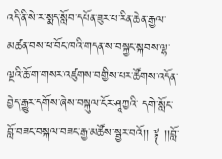འདི་ནི་སེ་ར་སྨད་སློབ་དཔོན་ཟུར་པ་རིན་ཆེན་རྒྱལ་མཚན་བས་ཕ་བོང་ཁའི་གདན་ས་བསྐྱང་སྐབས་ལྷ་ལྔའི་ཆོ་ག་གསར་འཛུགས་བགྱིས་པར་ཚོགས་འདོན་བྱེད་རྒྱུར་དགོས་ཞེས་བསྐུལ་ངོར་ཤཱཀྱའི་ དགེ་སློང་བློ་བཟང་བསྐལ་བཟང་རྒྱ་མཚོས་སྦྱར་བའོ།། ༈ །།བློ་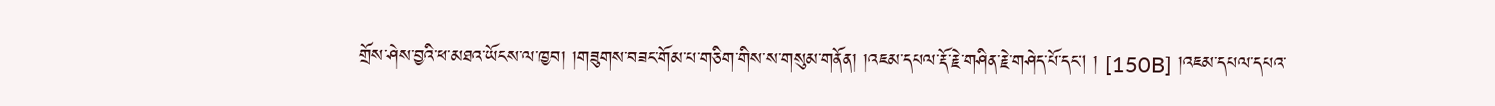གྲོས་ཤེས་བྱའི་ཕ་མཐའ་ཡོངས་ལ་ཁྱབ། །གཟུགས་བཟང་གོམ་པ་གཅིག་གིས་ས་གསུམ་གནོན། །འཇམ་དཔལ་རྡོ་རྗེ་གཤིན་རྗེ་གཤེད་པོ་དང། ། [150B] །འཇམ་དཔལ་དཔའ་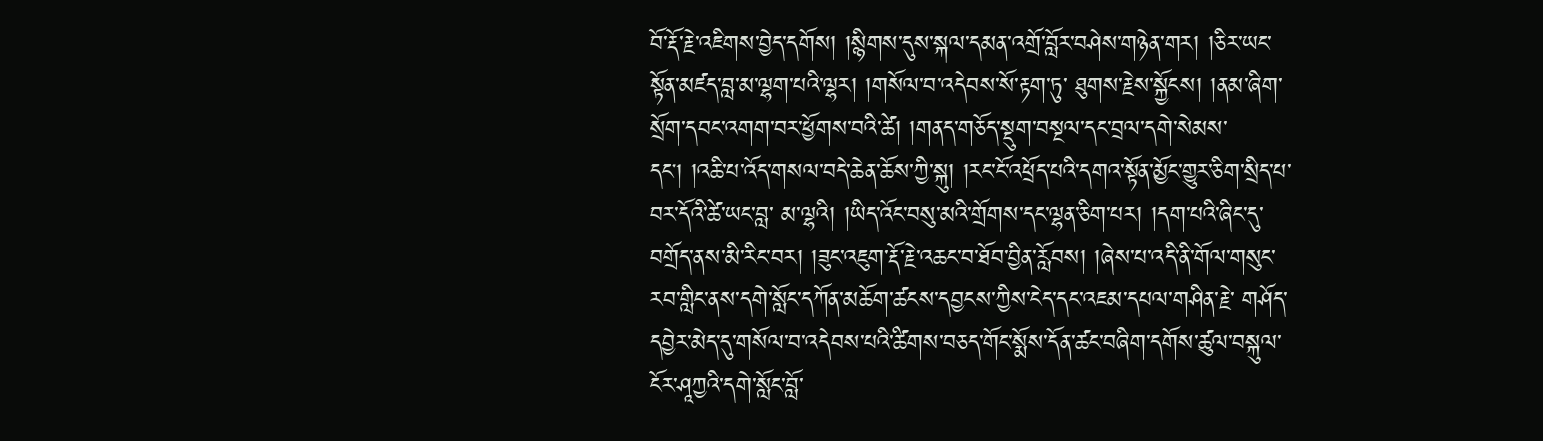བོ་རྡོ་རྗེ་འཇིགས་བྱེད་དགོས། །སྙིགས་དུས་སྐལ་དམན་འགྲོ་བློར་བཤེས་གཉེན་གར། །ཅིར་ཡང་སྟོན་མཛད་བླ་མ་ལྷག་པའི་ལྷར། །གསོལ་བ་འདེབས་སོ་རྟག་ཏུ་ ཐུགས་རྗེས་སྐྱོངས། །ནམ་ཞིག་སྲོག་དབང་འགག་བར་ཕྱོགས་བའི་ཚེ། །གནད་གཅོད་སྡུག་བསྔལ་དང་བྲལ་དགེ་སེམས་དང། །འཆི་པ་འོད་གསལ་བདེ་ཆེན་ཆོས་ཀྱི་སྐུ། །རང་ངོ་འཕྲོད་པའི་དགའ་སྟོན་མྱོང་གྱུར་ཅིག་སྲིད་པ་བར་དོའི་ཚེ་ཡང་བླ་ མ་ལྷའི། །ཡིད་འོང་བསུ་མའི་གྲོགས་དང་ལྷན་ཅིག་པར། །དག་པའི་ཞིང་དུ་བགྲོད་ནས་མི་རིང་བར། །ཟུང་འཇུག་རྡོ་རྗེ་འཆང་བ་ཐོབ་བྱིན་རློབས། །ཞེས་པ་འདི་ནི་གོལ་གསུང་རབ་གླིང་ནས་དགེ་སློང་དཀོན་མཆོག་ཚངས་དབྱངས་ཀྱིས་ངེད་དང་འཇམ་དཔལ་གཤིན་རྗེ་ གཤོད་དབྱེར་མེད་དུ་གསོལ་བ་འདེབས་པའི་ཚིགས་བཅད་གོང་སྨོས་དོན་ཚང་བཞིག་དགོས་ཚུལ་བསྐུལ་ངོར་ཤཱཀྱའི་དགེ་སློང་བློ་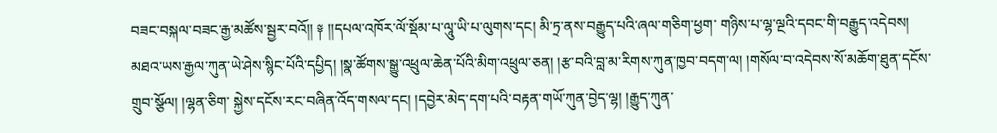བཟང་བསྐལ་བཟང་རྒྱ་མཚོས་སྦྱར་བའོ།། ༈ །།དཔལ་འཁོར་ལོ་སྡོམ་པ་ལཱུ་ཡི་པ་ལུགས་དང། མི་ཏྲ་ནས་བརྒྱུད་པའི་ཞལ་གཅིག་ཕྱག་ གཉིས་པ་ལྷ་ལྔའི་དབང་གི་བརྒྱུད་འདེབས། མཐའ་ཡས་རྒྱལ་ཀུན་ཡེ་ཤེས་སྙིང་པོའི་དཔྱིད། །སྣ་ཚོགས་སྒྱུ་འཕྲུལ་ཆེན་པོའི་མིག་འཕྲུལ་ཅན། །རྩ་བའི་བླ་མ་རིགས་ཀུན་ཁྱབ་བདག་ལ། །གསོལ་བ་འདེབས་སོ་མཆོག་ཐུན་དངོས་གྲུབ་སྩོལ། །ལྷན་ཅིག་ སྐྱེས་དངོས་རང་བཞིན་འོད་གསལ་དང། །དབྱེར་མེད་དག་པའི་བརྟན་གཡོ་ཀུན་བྱེད་ལྷ། །རྒྱུད་ཀུན་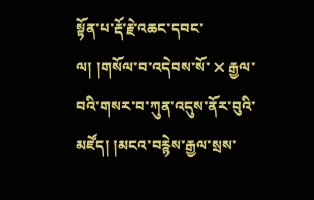སྟོན་པ་རྡོ་རྗེ་འཆང་དབང་ལ། །གསོལ་བ་འདེབས་སོ་ ྾ རྒྱལ་བའི་གསར་བ་ཀུན་འདུས་ནོར་བུའི་མཛོད། །མངའ་བརྙེས་རྒྱལ་སྲས་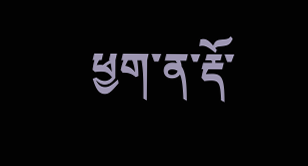ཕྱག་ན་རྡོ་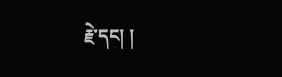རྗེ་དང། །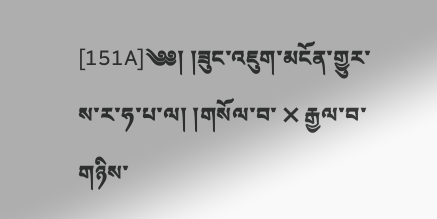[151A]༄༅། །ཟུང་འཇུག་མངོན་གྱུར་ས་ར་ཧ་པ་ལ། །གསོལ་བ་ ྾ རྒྱལ་བ་གཉིས་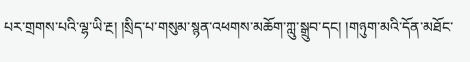པར་གྲགས་པའི་ལྷ་ཡི་རྔ། །སྲིད་པ་གསུམ་སྙན་འཕགས་མཆོག་ཀླུ་སྒྲུབ་དང། །གཉུག་མའི་དོན་མཐོང་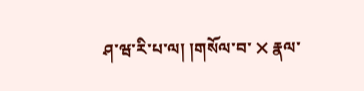ཤ་ཝ་རི་པ་ལ། །གསོལ་བ་ ྾ རྣལ་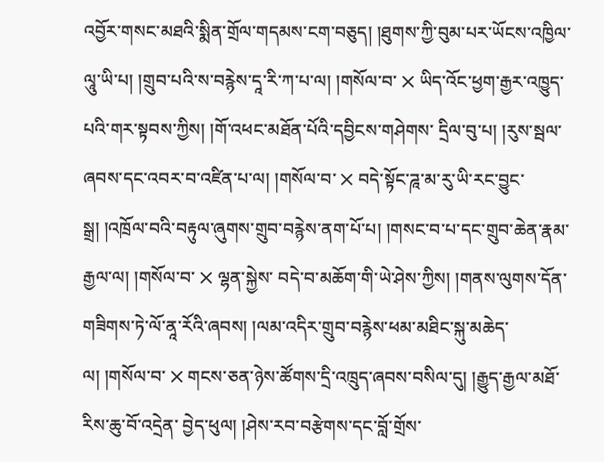འབྱོར་གསང་མཐའི་སྨིན་གྲོལ་གདམས་ངག་བཅུད། །ཐུགས་ཀྱི་བུམ་པར་ཡོངས་འཁྱིལ་ལཱུ་ཡི་པ། །གྲུབ་པའི་ས་བརྙེས་དཱ་རི་ཀ་པ་ལ། །གསོལ་བ་ ྾ ཡིད་འོང་ཕྱག་རྒྱར་འཁྱུད་པའི་གར་སྟབས་ཀྱིས། །གོ་འཕང་མཐོན་པོའི་དབྱིངས་གཤེགས་ དྲིལ་བུ་པ། །རུས་སྦལ་ཞབས་དང་འབར་བ་འཛིན་པ་ལ། །གསོལ་བ་ ྾ བདེ་སྟོང་ཌཱ་མ་རུ་ཡི་རང་བྱུང་སྒྲ། །འཁྲོལ་བའི་བརྟུལ་ཞུགས་གྲུབ་བརྙེས་ནག་པོ་པ། །གསང་བ་པ་དང་གྲུབ་ཆེན་རྣམ་རྒྱལ་ལ། །གསོལ་བ་ ྾ ལྷན་སྐྱེས་ བདེ་བ་མཆོག་གི་ཡེ་ཤེས་ཀྱིས། །གནས་ལུགས་དོན་གཟིགས་ཏེ་ལོ་ནཱ་རོའི་ཞབས། །ལམ་འདིར་གྲུབ་བརྙེས་ཕམ་མཐིང་སྐུ་མཆེད་ལ། །གསོལ་བ་ ྾ གངས་ཅན་ཉེས་ཚོགས་དྲི་འཁྲུད་ཞབས་བསིལ་དུ། །རྒྱུད་རྒྱལ་མཐོ་རིས་ཆུ་བོ་འདྲེན་ བྱེད་ཕུལ། །ཤེས་རབ་བརྩེགས་དང་བློ་གྲོས་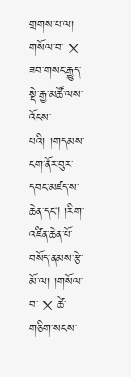གྲགས་པ་ལ། གསོལ་བ་ ྾ ཟབ་གསང་རྒྱུད་སྡེ་རྒྱ་མཚོ་ལས་འོངས་པའི། །གདམས་ངག་ནོར་བུར་དབང་མཛད་ས་ཆེན་དང། །རིག་འཛིན་ཆེན་པོ་བསོད་ནམས་རྩེ་མོ་ལ། །གསོལ་ བ་ ྾ ཚེ་གཅིག་སངས་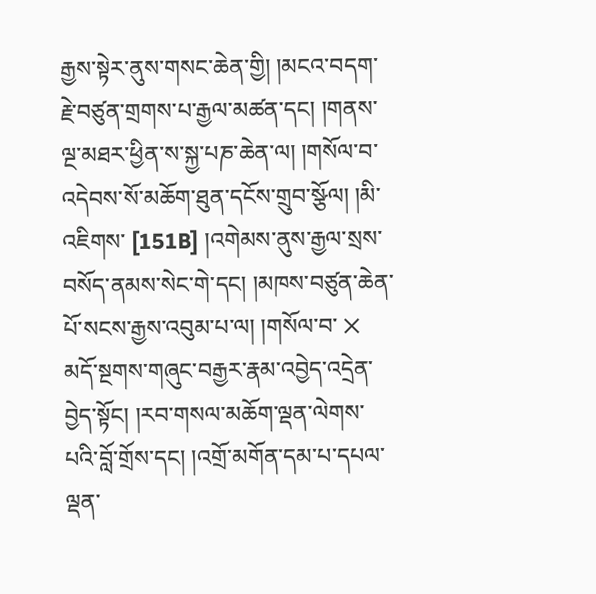རྒྱས་སྟེར་ནུས་གསང་ཆེན་གྱི། །མངའ་བདག་རྗེ་བཙུན་གྲགས་པ་རྒྱལ་མཚན་དང། །གནས་ལྔ་མཐར་ཕྱིན་ས་སྐྱ་པཎ་ཆེན་ལ། །གསོལ་བ་འདེབས་སོ་མཆོག་ཐུན་དངོས་གྲུབ་སྩོལ། །མི་འཇིགས་ [151B] །འགེམས་ནུས་རྒྱལ་སྲས་བསོད་ནམས་སེང་གེ་དང། །མཁས་བཙུན་ཆེན་པོ་སངས་རྒྱས་འབུམ་པ་ལ། །གསོལ་བ་ ྾ མདོ་སྔགས་གཞུང་བརྒྱར་རྣམ་འབྱེད་འདྲེན་བྱེད་སྟོང། །རབ་གསལ་མཆོག་ལྡན་ལེགས་ པའི་བློ་གྲོས་དང། །འགྲོ་མགོན་དམ་པ་དཔལ་ལྡན་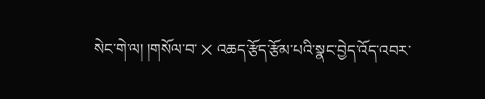སེང་གེ་ལ། །གསོལ་བ་ ྾ འཆད་རྩོད་རྩོམ་པའི་སྣང་བྱེད་འོད་འབར་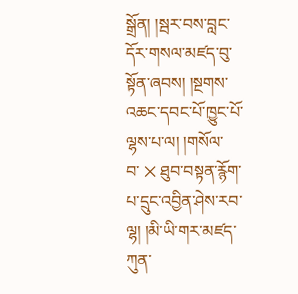སྒྲོན། །སྦར་བས་བླང་དོར་གསལ་མཛད་བུ་སྟོན་ཞབས། །སྔགས་འཆང་དབང་པོ་ཁྱུང་པོ་ལྷས་པ་ལ། །གསོལ་ བ་ ྾ ཐུབ་བསྟན་རྙོག་པ་དྲུང་འབྱིན་ཤེས་རབ་ལྷ། །མི་ཡི་གར་མཛད་ཀུན་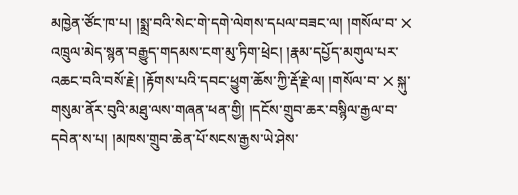མཁྱེན་ཙོང་ཁ་པ། །སྨྲ་བའི་སེང་གེ་དགེ་ལེགས་དཔལ་བཟང་ལ། །གསོལ་བ་ ྾ འཁྲུལ་མེད་སྙན་བརྒྱུད་གདམས་ངག་མུ་ཏིག་ཕྲེང། །རྣམ་དཔྱོད་མགུལ་པར་ འཆང་བའི་བསོ་རྗེ། །རྟོགས་པའི་དབང་ཕྱུག་ཆོས་ཀྱི་རྡོ་རྗེ་ལ། །གསོལ་བ་ ྾ སྐུ་གསུམ་ནོར་བུའི་མཐུ་ལས་གཞན་ཕན་གྱི། །དངོས་གྲུབ་ཆར་བསྙིལ་རྒྱལ་བ་དབེན་ས་པ། །མཁས་གྲུབ་ཆེན་པོ་སངས་རྒྱས་ཡེ་ཤེས་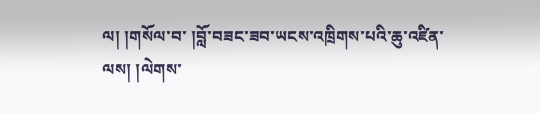ལ། །གསོལ་བ་ །བློ་བཟང་ཟབ་ཡངས་འཁྲིགས་པའི་ཆུ་འཛིན་ལས། །ལེགས་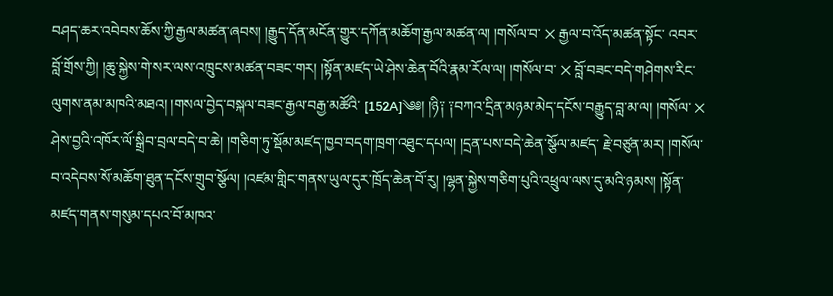བཤད་ཆར་འབེབས་ཆོས་ཀྱི་རྒྱལ་མཚན་ཞབས། །རྒྱུད་དོན་མངོན་གྱུར་དཀོན་མཆོག་རྒྱལ་མཚན་ལ། །གསོལ་བ་ ྾ རྒྱལ་བ་འོད་མཚན་སྟོང་ འབར་བློ་གྲོས་ཀྱི། །ཆུ་སྐྱེས་གེ་སར་ལས་འཁྲུངས་མཚན་བཟང་གར། །སྟོན་མཛད་ཡེ་ཤེས་ཆེན་བོའི་རྣམ་རོལ་ལ། །གསོལ་བ་ ྾ བློ་བཟང་བདེ་གཤེགས་རིང་ལུགས་ནམ་མཁའི་མཐའ། །གསལ་བྱེད་བསྐལ་བཟང་རྒྱལ་བརྒྱ་མཚོའི་ [152A]༄༅། །ཉི༑ ༑བཀའ་དྲིན་མཉམ་མེད་དངོས་བརྒྱུད་བླ་མ་ལ། །གསོལ་ ྾ ཤེས་བྱའི་འཁོར་ལོ་སྒྲིབ་བྲལ་བདེ་བ་ཆེ། །གཅིག་ཏུ་སྡོམ་མཛད་ཁྱབ་བདག་ཁྲག་འཐུང་དཔལ། །དྲན་པས་བདེ་ཆེན་སྩོལ་མཛད་ རྗེ་བཙུན་མར། །གསོལ་བ་འདེབས་སོ་མཆོག་ཐུན་དངོས་གྲུབ་སྩོལ། །འཛམ་གླིང་གནས་ཡུལ་དུར་ཁྲོད་ཆེན་བོ་རུ། །ལྷན་སྐྱེས་གཅིག་པུའི་འཕྲུལ་ལས་དུ་མའི་ཉམས། །སྟོན་མཛད་གནས་གསུམ་དཔའ་བོ་མཁའ་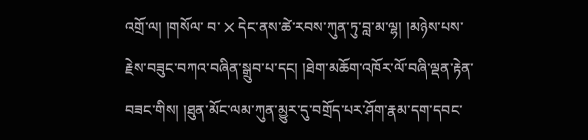འགྲོ་ལ། །གསོལ་ བ་ ྾ དེང་ནས་ཚེ་རབས་ཀུན་ཏུ་བླ་མ་ལྷ། །མཉེས་པས་རྗེས་བཟུང་བཀའ་བཞིན་སྒྲུབ་པ་དང། །ཐེག་མཆོག་འཁོར་ལོ་བཞི་ལྡན་རྟེན་བཟང་གིས། །ཐུན་མོང་ལམ་ཀུན་མྱུར་དུ་བགྲོད་པར་ཤོག་རྣམ་དག་དབང་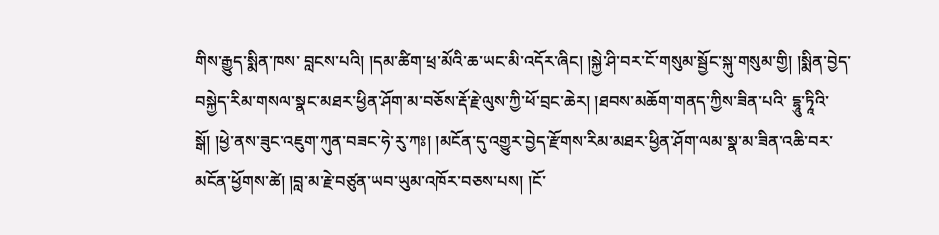གིས་རྒྱུད་སྨིན་ཁས་ བླངས་པའི། །དམ་ཚིག་ཕྲ་མོའི་ཆ་ཡང་མི་འདོར་ཞིང། །སྐྱེ་ཤི་བར་ངོ་གསུམ་སྦྱོང་སྐུ་གསུམ་གྱི། །སྨིན་བྱེད་བསྐྱེད་རིམ་གསལ་སྣང་མཐར་ཕྱིན་ཤོག་མ་བཅོས་རྡོ་རྗེ་ལུས་ཀྱི་ཕོ་བྲང་ཆེར། །ཐབས་མཆོག་གནད་ཀྱིས་ཟིན་པའི་ དྷཱུ་ཏཱིའི་སྒོ། །ཕྱེ་ནས་ཟུང་འཇུག་ཀུན་བཟང་ཧེ་རུ་ཀཿ། །མངོན་དུ་འགྱུར་བྱེད་རྫོགས་རིམ་མཐར་ཕྱིན་ཤོག་ལམ་སྣ་མ་ཟིན་འཆི་བར་མངོན་ཕྱོགས་ཚེ། །བླ་མ་རྗེ་བཙུན་ཡབ་ཡུམ་འཁོར་བཅས་པས། །ངོ་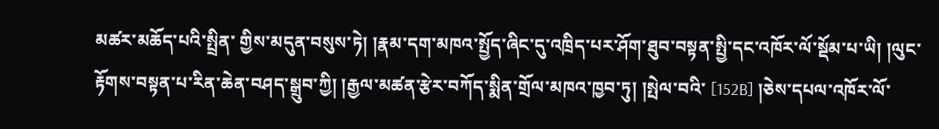མཚར་མཆོད་པའི་སྤྲིན་ གྱིས་མདུན་བསུས་ཏེ། །རྣམ་དག་མཁའ་སྤྱོད་ཞིང་དུ་འཁྲིད་པར་ཤོག་ཐུབ་བསྟན་སྤྱི་དང་འཁོར་ལོ་སྡོམ་པ་ཡི། །ལུང་རྟོགས་བསྟན་པ་རིན་ཆེན་བཤད་སྒྲུབ་ཀྱི། །རྒྱལ་མཚན་རྩེར་བཀོད་སྨིན་གྲོལ་མཁའ་ཁྱབ་ཏུ། །སྤེལ་བའི་ [152B] །ཅེས་དཔལ་འཁོར་ལོ་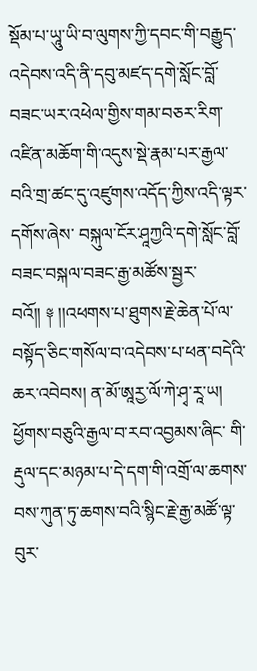སྡོམ་པ་ཡཱུ་ཡི་བ་ལུགས་ཀྱི་དབང་གི་བརྒྱུད་འདེབས་འདི་ནི་དབུ་མཛད་དགེ་སློང་བློ་བཟང་ཡར་འཕེལ་གྱིས་གམ་བཅར་རིག་འཛིན་མཆོག་གི་འདུས་སྡེ་རྣམ་པར་རྒྱལ་བའི་གྲ་ཚང་དུ་འཛུགས་འདོད་ཀྱིས་འདི་ལྟར་དགོས་ཞེས་ བསྐུལ་ངོར་ཤཱཀྱའི་དགེ་སློང་བློ་བཟང་བསྐལ་བཟང་རྒྱ་མཚོས་སྦྱར་བའོ།། ༈ །།འཕགས་པ་ཐུགས་རྗེ་ཆེན་པོ་ལ་བསྟོད་ཅིང་གསོལ་བ་འདེབས་པ་ཕན་བདེའི་ཆར་འབེབས། ན་མོ་ཨཱརྱ་ལོ་ཀེ་ཤྭ་རཱ་ཡ། ཕྱོགས་བཅུའི་རྒྱལ་བ་རབ་འབྱམས་ཞིང་ གི་རྡུལ་དང་མཉམ་པ་དེ་དག་གི་འགྲོ་ལ་ཆགས་བས་ཀུན་ཏུ་ཆགས་བའི་སྙིང་རྗེ་རྒྱ་མཚོ་ལྟ་བུར་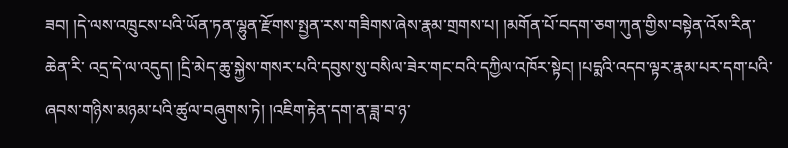ཟབ། །དེ་ལས་འཁྲུངས་པའི་ཡོན་ཏན་ལྷུན་རྫོགས་སྤྱན་རས་གཟིགས་ཞེས་རྣམ་གྲགས་པ། །མགོན་པོ་བདག་ཅག་ཀུན་གྱིས་བསྟེན་འོས་རིན་ཆེན་རི་ འདྲ་དེ་ལ་འདུད། །དྲི་མེད་ཆུ་སྐྱེས་གསར་པའི་དབུས་སུ་བསིལ་ཟེར་གང་བའི་དཀྱིལ་འཁོར་སྟེང། །པདྨའི་འདབ་ལྟར་རྣམ་པར་དག་པའི་ཞབས་གཉིས་མཉམ་པའི་ཚུལ་བཞུགས་ཏེ། །འཇིག་རྟེན་དག་ན་ཟླ་བ་ཉ་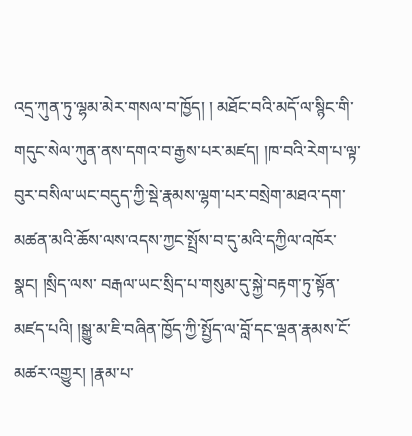འདྲ་ཀུན་ཏུ་ལྷམ་མེར་གསལ་བ་ཁྱོད། ། མཐོང་བའི་མདོ་ལ་སྙིང་གི་གདུང་སེལ་ཀུན་ནས་དགའ་བ་རྒྱས་པར་མཛད། །ཁ་བའི་རེག་པ་ལྟ་བུར་བསིལ་ཡང་བདུད་ཀྱི་སྡེ་རྣམས་ལྷག་པར་བསྲེག་མཐའ་དག་མཚན་མའི་ཆོས་ལས་འདས་ཀྱང་སྤྲོས་བ་དུ་མའི་དཀྱིལ་འཁོར་སྣང། །སྲིད་ལས་ བརྒལ་ཡང་སྲིད་པ་གསུམ་དུ་སྐྱེ་བརྟག་ཏུ་སྟོན་མཛད་པའི། །སྒྱུ་མ་ཇི་བཞིན་ཁྱོད་ཀྱི་སྤྱོད་ལ་བློ་དང་ལྡན་རྣམས་ངོ་མཚར་འགྱུར། །རྣམ་པ་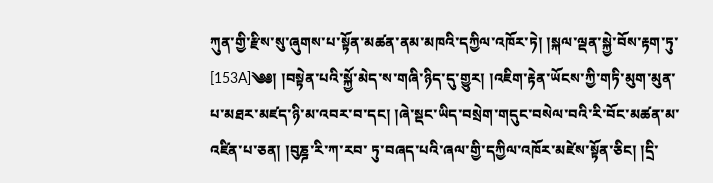ཀུན་གྱི་རྫིས་སུ་ཞུགས་པ་སྟོན་མཚན་ནམ་མཁའི་དཀྱིལ་འཁོར་ཏེ། །སྐལ་ལྡན་སྐྱེ་བོས་རྟག་ཏུ་ [153A]༄༅། །བསྟེན་པའི་སྐྱོ་མེད་ས་གཞི་ཉིད་དུ་གྱུར། །འཇིག་རྟེན་ཡོངས་ཀྱི་གཏི་མུག་མུན་པ་མཐར་མཛད་ཉི་མ་འབར་བ་དང། །ཞེ་སྡང་ཡིད་བསྲེག་གདུང་བསེལ་བའི་རི་བོང་མཚན་མ་འཛིན་པ་ཅན། །བུཎྜ་རི་ཀ་རབ་ ཏུ་བཞད་པའི་ཞལ་གྱི་དཀྱིལ་འཁོར་མཛེས་སྟོན་ཅིང། །དྲི་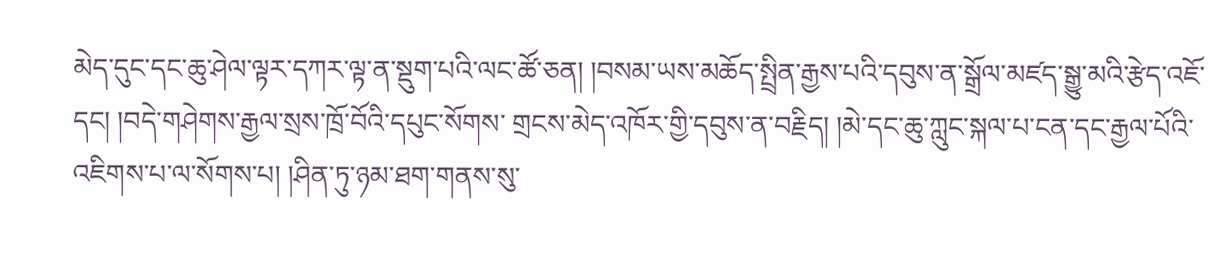མེད་དུང་དང་ཆུ་ཤེལ་ལྟར་དཀར་ལྟ་ན་སྡུག་པའི་ལང་ཚོ་ཅན། །བསམ་ཡས་མཆོད་སྤྲིན་རྒྱས་པའི་དབུས་ན་སྒྲོལ་མཛད་སྒྱུ་མའི་རྩེད་འཇོ་དང། །བདེ་གཤེགས་རྒྱལ་སྲས་ཁྲོ་བོའི་དཔུང་སོགས་ གྲངས་མེད་འཁོར་གྱི་དབུས་ན་བརྗིད། །མེ་དང་ཆུ་ཀླུང་སྐལ་པ་ངན་དང་རྒྱལ་པོའི་འཇིགས་པ་ལ་སོགས་པ། །ཤིན་ཏུ་ཉམ་ཐག་གནས་སུ་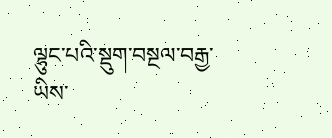ལྷུང་པའི་སྡུག་བསྔལ་བརྒྱ་ཡིས་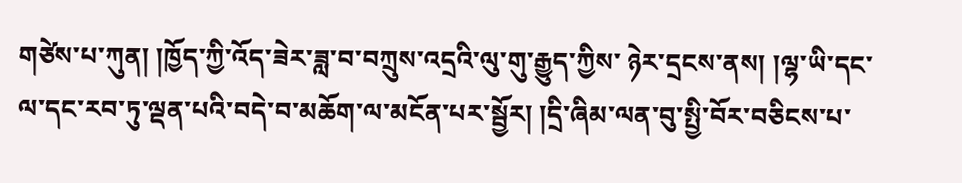གཙེས་པ་ཀུན། །ཁྱོད་ཀྱི་འོད་ཟེར་ཟླ་བ་བཀྲུས་འདྲའི་ལུ་གུ་རྒྱུད་ཀྱིས་ ཉེར་དྲངས་ནས། །ལྷ་ཡི་དང་ལ་དང་རབ་ཏུ་ལྡན་པའི་བདེ་བ་མཆོག་ལ་མངོན་པར་སྦྱོར། །དྲི་ཞིམ་ལན་བུ་སྤྱི་བོར་བཅིངས་པ་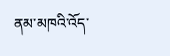ནམ་མཁའི་འོད་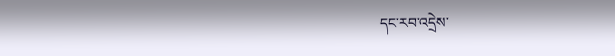དང་རབ་འདྲེས་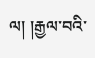ལ། །རྒྱལ་བའི་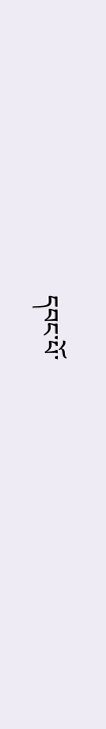དབང་པོ་